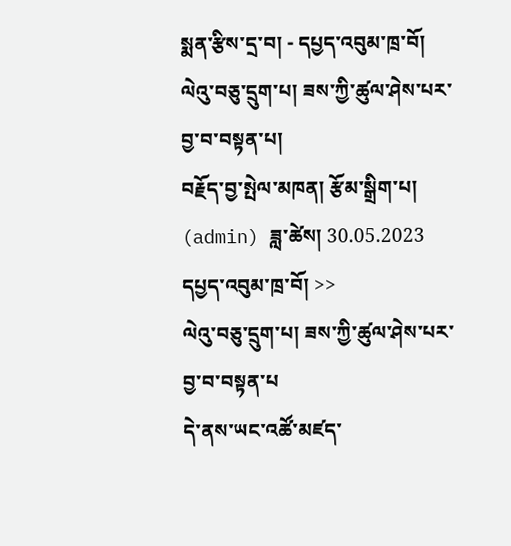སྨན་རྩིས་དྲ་བ། - དཔྱད་འབུམ་ཁྲ་བོ།
ལེའུ་བཅུ་དྲུག་པ། ཟས་ཀྱི་ཚུལ་ཤེས་པར་བྱ་བ་བསྟན་པ།
བརྗོད་བྱ་སྤེལ་མཁན། རྩོམ་སྒྲིག་པ། (admin) ཟླ་ཚེས། 30.05.2023
དཔྱད་འབུམ་ཁྲ་བོ། >>
ལེའུ་བཅུ་དྲུག་པ། ཟས་ཀྱི་ཚུལ་ཤེས་པར་བྱ་བ་བསྟན་པ
དེ་ནས་ཡང་འཚོ་མཛད་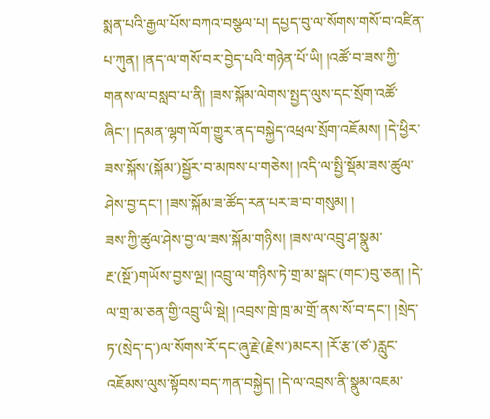སྨན་པའི་རྒྱལ་པོས་བཀའ་བསྩལ་པ། དཔྱད་བུ་ལ་སོགས་གསོ་བ་འཛིན་པ་ཀུན། །ནད་ལ་གསོ་བར་བྱེད་པའི་གཉེན་པོ་ཡི། །འཚོ་བ་ཟས་ཀྱི་གནས་ལ་བསླབ་པ་ནི། །ཟས་སྐོམ་ལེགས་སྤྱད་ལུས་དང་སྲོག་འཚོ་ཞིང་། །དམན་ལྷག་ལོག་གྱུར་ནད་བསྐྱེད་འཕྲལ་སྲོག་འཇོམས། །དེ་ཕྱིར་ཟས་སྐོས་(སྐོམ་)སྦྱོར་བ་མཁས་པ་གཅེས། །འདི་ལ་སྤྱི་སྡོམ་ཟས་ཚུལ་ཤེས་བྱ་དང་། །ཟས་སྐོམ་ཟ་ཚོད་རན་པར་ཟ་བ་གསུམ། །
ཟས་ཀྱི་ཚུལ་ཤེས་བྱ་ལ་ཟས་སྐོམ་གཉིས། །ཟས་ལ་འབྲུ་ཤ་སྣུམ་རྔ་(སྔོ་)གཡོས་བྱས་ལྔ། །འབྲུ་ལ་གཉིས་ཏེ་གྲ་མ་སྒང་(གང་)བུ་ཅན། །དེ་ལ་གྲ་མ་ཅན་གྱི་འབྲུ་ཡི་སྡེ། །འབྲས་ཁྲེ་ཁྲ་མ་གྲོ་ནས་སོ་བ་དང་། །སྲེད་ཏ་(སྲེད་ད་)ལ་སོགས་རོ་དང་ཞུ་རྗེ་(རྗེས་)མངར། །རོ་རྩ་(ཙ་)རླུང་འཇོམས་ལུས་སྟོབས་བད་ཀན་བསྐྱེད། །དེ་ལ་འབྲས་ནི་སྣུམ་འཇམ་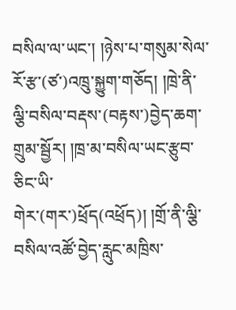བསིལ་ལ་ཡང་། །ཉེས་པ་གསུམ་སེལ་རོ་རྩ་(ཙ་)འཁྲུ་སྐྱུག་གཅོད། །ཁྲེ་ནི་ལྕི་བསིལ་བརྡས་(བརྟས་)བྱེད་ཆག་གྲུམ་སྦྱོར། །ཁྲ་མ་བསིལ་ཡང་རྩུབ་ཅིང་ཡི་གེར་(གར་)ཕྲོད(འཕྲོད)། །གྲོ་ནི་ལྕི་བསིལ་འཚོ་བྱེད་རླུང་མཁྲིས་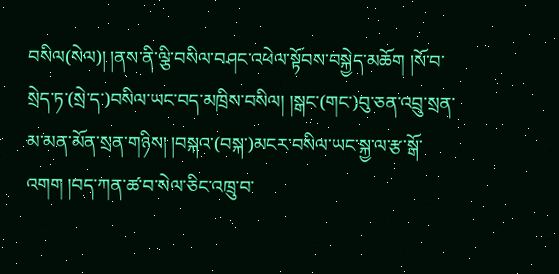བསིལ(སེལ)། །ནས་ནི་ལྕི་བསིལ་བཤང་འཕེལ་སྟོབས་བསྐྱེད་མཆོག །སོ་བ་སྲེད་ཏ་(སྲེ་ད་)བསིལ་ཡང་བད་མཁྲིས་བསིལ། །སྒང་(གང་)བུ་ཅན་འབྲུ་སྲན་མ་མན་མོན་སྲན་གཉིས། །བསྐའ་(བསྐ་)མངར་བསིལ་ཡང་སྐྱ་ལ་རྩ་སྒོ་འགག །བད་ཀན་ཚ་བ་སེལ་ཅིང་འཁྲུ་བ་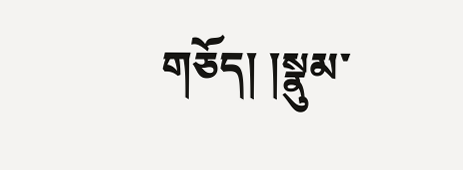གཅོད། །སྣུམ་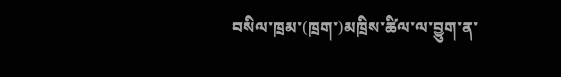བསིལ་ཁྲམ་(ཁྲག་)མཁྲིས་ཚིལ་ལ་བྱུག་ན་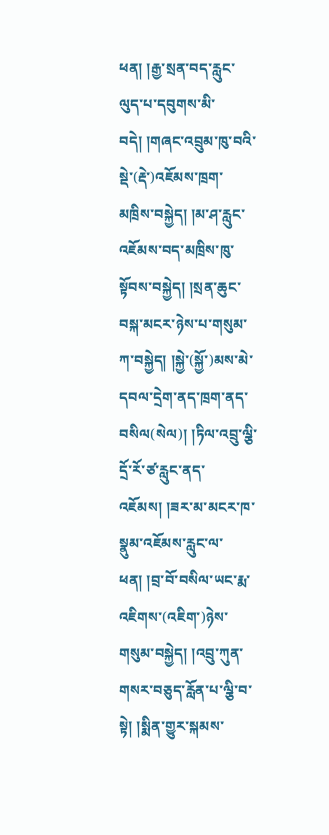ཕན། །རྒྱ་སྲན་བད་རླུང་ལུད་པ་དབུགས་མི་བདེ། །གཞང་འབྲུམ་ཁུ་བའི་སྡེ་(རྡེ་)འཇོམས་ཁྲག་མཁྲིས་བསྐྱེད། །མ་ཤ་རླུང་འཇོམས་བད་མཁྲིས་ཁུ་སྟོབས་བསྐྱེད། །སྲན་ཆུང་བསྐ་མངར་ཉེས་པ་གསུམ་ཀ་བསྐྱེད། །སྐྱེ་(སྐྱོ་)མས་མེ་དབལ་དྲེག་ནད་ཁྲག་ནད་བསིལ(སེལ)། །ཏིལ་འབྲུ་ལྕི་དྲོ་རོ་ཙ་རླུང་ནད་འཇོམས། །ཟར་མ་མངར་ཁ་སྣུམ་འཇོམས་རླུང་ལ་ཕན། །བྲ་བོ་བསིལ་ཡང་རྨ་འཇིགས་(འཇིག་)ཉེས་གསུམ་བསྐྱེད། །འབྲུ་ཀུན་གསར་བཅུད་རློན་པ་ལྕི་བ་སྟེ། །སྨིན་གྱུར་སྐམས་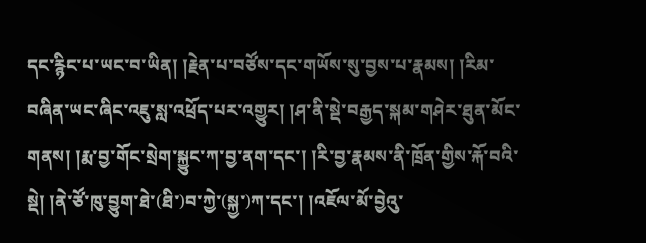དང་རྙིང་པ་ཡང་བ་ཡིན། །རྗེན་པ་བཙོས་དང་གཡོས་སུ་བྱས་པ་རྣམས། །རིམ་བཞིན་ཡང་ཞིང་འཇུ་སླ་འཕྲོད་པར་འགྱུར། །ཤ་ནི་སྡེ་བརྒྱད་སྐམ་གཤེར་ཐུན་མོང་གནས། །རྨ་བྱ་གོང་སྲེག་སྐྱུང་ཀ་བྱ་ནག་དང་། །རི་བྱ་རྣམས་ནི་ཁྲོན་གྱིས་རྐོ་བའི་སྡེ། །ནེ་ཙོ་ཁུ་བྱུག་ཐེ་(ཐི་)བ་ཀྱེ་(སྐྱ་)ཀ་དང་། །འཇོལ་མོ་བྱེའུ་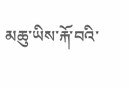མཆུ་ཡིས་རྐོ་བའི་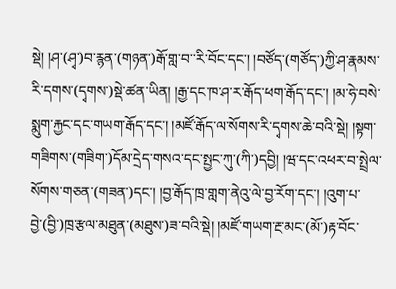སྡེ། །ཤ་(ཤྭ་)བ་རྙན་(གཉན་)རྒོ་གླ་བ་་རི་བོང་དང་། །བཙོད་(གཙོད་)ཀྱི་ཤ་རྣམས་རི་དགས་(དྭགས་)སྡེ་ཚན་ཡིན། །རྒྱ་དང་ཁ་ཤ་ར་རྒོད་ཕག་རྒོད་དང་། །མ་ཧེ་བསེ་སྨུག་རྐྱང་དང་གཡག་རྒོད་དང་། །མཛོ་རྒོད་ལ་སོགས་རི་དྭགས་ཆེ་བའི་སྡེ། །སྟག་གཟིགས་(གཟིག་)དོམ་དྲེད་གསའ་དང་སྤྱང་ཀུ་(ཀི་)དབྱི། །ཝ་དང་འཕར་བ་སྤྲེལ་སོགས་གཅན་(གཟན་)དང་། །བྱ་རྒོད་ཁྲ་གླག་ནེའུ་ལེ་བྱ་རོག་དང་། །འུག་པ་བྱེ་(བྱི་)ཁྲ་རྩལ་མཐུན་(མཐུས་)ཟ་བའི་སྡེ། །མཛོ་གཡག་རྔ་མང་(མོ་)རྟ་བོང་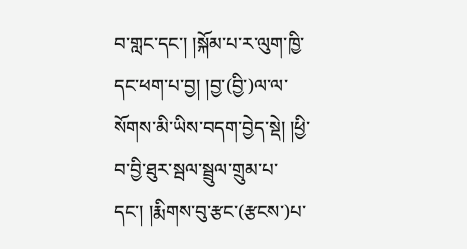བ་གླང་དང་། །སྐོམ་པ་ར་ལུག་ཁྱི་དང་ཕག་པ་བྱ། །བྱ་(བྱི་)ལ་ལ་སོགས་མི་ཡིས་བདག་བྱེད་སྡེ། །ཕྱི་བ་བྱི་ཐུར་སྦལ་སྦྲུལ་གྲུམ་པ་དང་། །རྨིགས་བུ་རྩང་(རྩངས་)པ་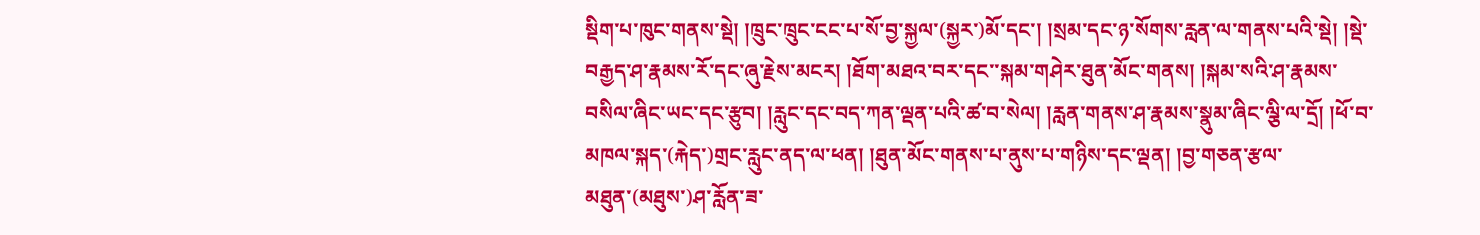སྡིག་པ་ཁུང་གནས་སྡེ། །ཁྲུང་ཁྲུང་ངང་པ་སོ་བྱ་སྐྱལ་(སྐྱར་)མོ་དང་། །སྲམ་དང་ཉ་སོགས་རླན་ལ་གནས་པའི་སྡེ། །སྡེ་བརྒྱད་ཤ་རྣམས་རོ་དང་ཞུ་རྗེས་མངར། །ཐོག་མཐའ་བར་དང་་སྐམ་གཤེར་ཐུན་མོང་གནས། །སྐམ་སའི་ཤ་རྣམས་བསིལ་ཞིང་ཡང་དང་རྩུབ། །རླུང་དང་བད་ཀན་ལྡན་པའི་ཚ་བ་སེལ། །རླན་གནས་ཤ་རྣམས་སྣུམ་ཞིང་ལྕི་ལ་དྲོ། །ཕོ་བ་མཁལ་སྐད་(རྐེད་)གྲང་རླུང་ནད་ལ་ཕན། །ཐུན་མོང་གནས་པ་ནུས་པ་གཉིས་དང་ལྡན། །བྱ་གཅན་རྩལ་མཐུན་(མཐུས་)ཤ་རློན་ཟ་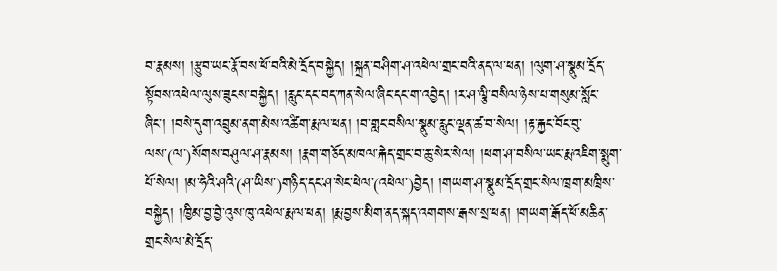བ་རྣམས། །རྩུབ་ཡང་རྣོ་བས་ཕོ་བའི་མེ་དྲོད་བསྐྱེད། །སྐྲན་བཤིག་ཤ་འཕེལ་གྲང་བའི་ནད་ལ་ཕན། །ལུག་ཤ་སྣུམ་དྲོད་སྟོབས་འཕེལ་ལུས་ཟུངས་བསྐྱེད། །རླུང་དང་བད་ཀན་སེལ་ཞིང་དང་ག་འབྱེད། །ར་ཤ་ལྕི་བསིལ་ཉེས་པ་གསུམ་སློང་ཞིང་། །བསེ་དུག་འབྲུམ་ནག་མེས་འཚིག་རྨ་ལ་ཕན། །བ་གླང་བསིལ་སྣུམ་རླུང་ལྡན་ཚ་བ་སེལ། །རྟ་རྐྱང་བོང་བུ་ལས་(ལ་)སོགས་བཤུལ་ཤ་རྣམས། །རྣག་གཅོད་མཁལ་རྐེད་གྲང་བ་ཆུ་སེར་སེལ། །ཕག་ཤ་བསིལ་ཡང་རྨ་འཇིག་སྨུག་པོ་སེལ། །མ་ཧེའི་ཤའི་(ཤ་ཡིས་)གཉིད་དང་ཤ་སེང་ཕེལ་(འཕེལ་)བྱེད། །གཡག་ཤ་སྣུམ་དྲོད་གྲང་སེལ་ཁྲག་མཁྲིས་བསྐྱེད། །ཁྱིམ་བྱ་བྱེ་འུས་ཁུ་འཕེལ་རྨ་ལ་ཕན། །རྨ་བྱས་མིག་ནད་སྐད་འགགས་རྒས་སྲ་ཕན། །གཡག་རྒོད་ཕོ་མཆིན་གྲང་སེལ་མེ་དྲོད་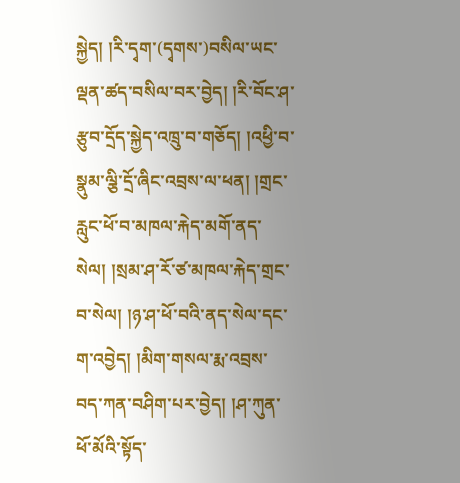སྐྱེད། །རི་དྭག་(དྭགས་)བསིལ་ཡང་ལྡན་ཚད་བསིལ་བར་བྱེད། །རི་བོང་ཤ་རྩུབ་དྲོད་སྐྱེད་འཁྲུ་བ་གཅོད། །འཕྱི་བ་སྣུམ་ལྕི་དྲོ་ཞིང་འབྲས་ལ་ཕན། །གྲང་རླུང་ཕོ་བ་མཁལ་རྐེད་མགོ་ནད་སེལ། །སྲམ་ཤ་རོ་ཙ་མཁལ་རྐེད་གྲང་བ་སེལ། །ཉ་ཤ་ཕོ་བའི་ནད་སེལ་དང་ག་འབྱེད། །མིག་གསལ་རྨ་འབྲས་བད་ཀན་བཤིག་པར་བྱེད། །ཤ་ཀུན་ཕོ་མོའི་སྟོད་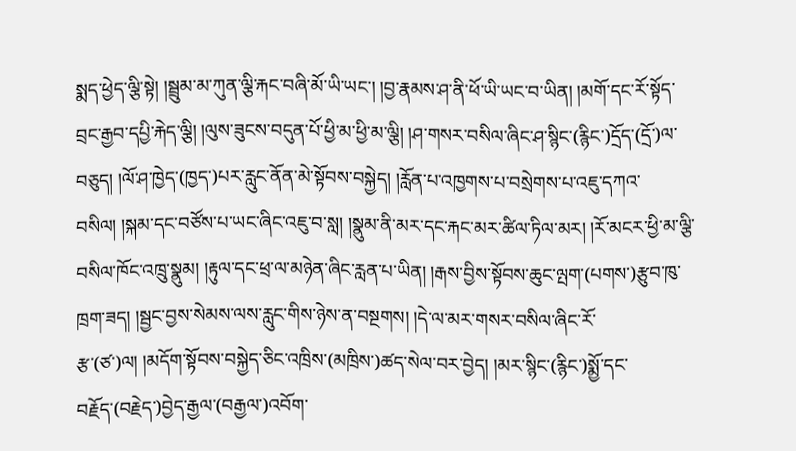སྨད་ཕྱེད་ལྕི་སྟེ། །སྦྲུམ་མ་ཀུན་ལྕི་རྐང་བཞི་མོ་ཡི་ཡང་། །བྱ་རྣམས་ཤ་ནི་ཕོ་ཡི་ཡང་བ་ཡིན། །མགོ་དང་རོ་སྟོད་བྲང་རྒྱབ་དཔྱི་རྐེད་ལྕི། །ལུས་ཟུངས་བདུན་པོ་ཕྱི་མ་ཕྱི་མ་ལྕི། །ཤ་གསར་བསིལ་ཞིང་ཤ་སྙིང་(རྙིང་)དྲོད་(དྲོ་)ལ་བཅུད། །ལོ་ཤ་ཁྱེད་(ཁྱད་)པར་རླུང་ནོན་མེ་སྟོབས་བསྐྱེད། །རློན་པ་འཁྱགས་པ་བསྲེགས་པ་འཇུ་དཀའ་བསིལ། །སྐམ་དང་བཙོས་པ་ཡང་ཞིང་འཇུ་བ་སླ། །སྣུམ་ནི་མར་དང་རྐང་མར་ཚིལ་ཏིལ་མར། །རོ་མངར་ཕྱི་མ་ལྕི་བསིལ་ཁོང་འཁྲུ་སྣུམ། །རྟུལ་དང་ཕྲ་ལ་མཉེན་ཞིང་རླན་པ་ཡིན། །རྒས་བྱིས་སྟོབས་ཆུང་ལྤག་(པགས་)རྩུབ་ཁུ་ཁྲག་ཟད། །སྦྱང་བྱས་སེམས་ལས་རླུང་གིས་ཉེས་ན་བསྔགས། །དེ་ལ་མར་གསར་བསིལ་ཞིང་རོ་རྩ་(ཙ་)ལ། །མདོག་སྟོབས་བསྐྱེད་ཅིང་འཁྲིས་(མཁྲིས་)ཚད་སེལ་བར་བྱེད། །མར་སྙིང་(རྙིང་)སྨྱོ་དང་བརྗོད་(བརྗེད་)བྱེད་རྒྱལ་(བརྒྱལ་)འབོག་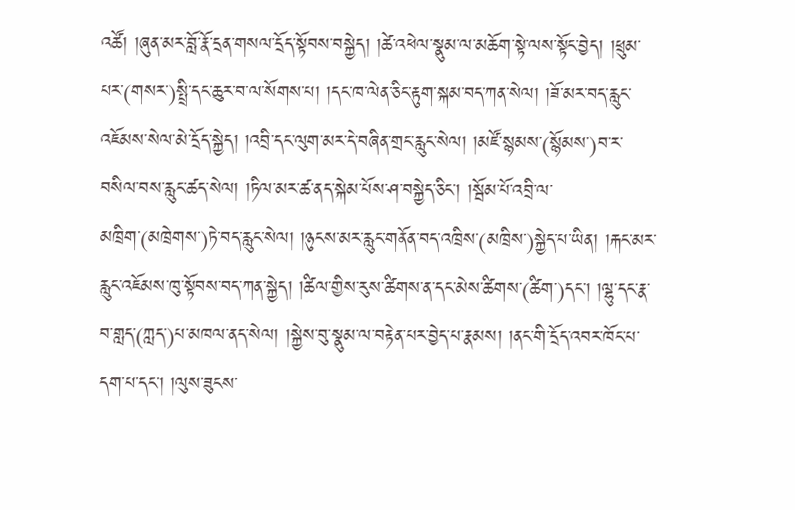འཚོ། །ཞུན་མར་བློ་རྣོ་དྲན་གསལ་དྲོད་སྟོབས་བསྐྱེད། །ཚེ་འཕེལ་སྣུམ་ལ་མཆོག་སྟེ་ལས་སྟོང་བྱེད། །ཕྲུམ་པར་(གསར་)སྤྲི་དང་ཆུར་བ་ལ་སོགས་པ། །དང་ཁ་ལེན་ཅིང་རྟུག་སྐམ་བད་ཀན་སེལ། །ཟོ་མར་བད་རླུང་འཇོམས་སེལ་མེ་དྲོད་སྐྱེད། །འབྲི་དང་ལུག་མར་དེ་བཞིན་གྲང་རླུང་སེལ། །མཛོ་སྙམས་(སྙོམས་)བ་ར་བསིལ་བས་རླུང་ཚད་སེལ། །ཏིལ་མར་ཚ་ནད་སྐེམ་པོས་ཤ་བསྐྱེད་ཅིང་། །སྦོམ་པོ་འབྲི་ལ་མཁྲིག་(མཁྲེགས་)ཏེ་བད་རླུང་སེལ། །ཉུངས་མར་རླུང་གནོན་བད་འཁྲིས་(མཁྲིས་)སྐྱེད་པ་ཡིན། །རྐང་མར་རླུང་འཇོམས་ཁུ་སྟོབས་བད་ཀན་སྐྱེད། །ཚིལ་གྱིས་རུས་ཚིགས་ན་དང་མེས་ཚིགས་(ཚིག་)དང་། །ལྷུ་དང་རྣ་བ་གླད་(ཀླད་)པ་མཁལ་ནད་སེལ། །སྐྱེས་བུ་སྣུམ་ལ་བརྟེན་པར་བྱེད་པ་རྣམས། །ནང་གི་དྲོད་འབར་ཁོང་པ་དག་པ་དང་། །ལུས་ཟུངས་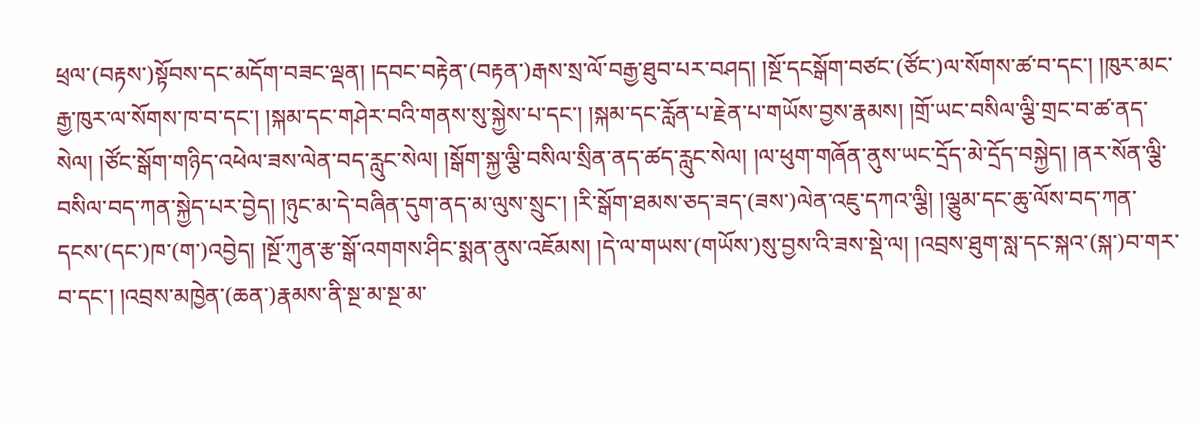ཕྲལ་(བརྟས་)སྟོབས་དང་མདོག་བཟང་ལྡན། །དབང་བརྟེན་(བརྟན་)རྒས་སྲ་ལོ་བརྒྱ་ཐུབ་པར་བཤད། །སྔོ་དངསྒོག་བཙང་(ཙོང་)ལ་སོགས་ཚ་བ་དང་། །ཁུར་མང་རྒྱ་ཁུར་ལ་སོགས་ཁ་བ་དང་། །སྐམ་དང་གཤེར་བའི་གནས་སུ་སྐྱེས་པ་དང་། །སྐམ་དང་རློན་པ་རྗེན་པ་གཡོས་བྱས་རྣམས། །གྲོ་ཡང་བསིལ་ལྕི་གྲང་བ་ཚ་ནད་སེལ། །ཙོང་སྒོག་གཉིད་འཕེལ་ཟས་ལེན་བད་རླུང་སེལ། །སྒོག་སྐྱ་ལྕི་བསིལ་སྲིན་ནད་ཚད་རླུང་སེལ། །ལ་ཕུག་གཞོན་ནུས་ཡང་དྲོད་མེ་དྲོད་བསྐྱེད། །ནར་སོན་ལྕི་བསིལ་བད་ཀན་སྐྱེད་པར་བྱེད། །ཉུང་མ་དེ་བཞིན་དུག་ནད་མ་ལུས་སྲུང་། །རི་སྒོག་ཐམས་ཅད་ཟད་(ཟས་)ལེན་འཇུ་དཀའ་ལྕི། །ལྕུམ་དང་ཆུ་ལོས་བད་ཀན་དངས་(དང་)ཁ་(ག་)འབྱེད། །སྔོ་ཀུན་རྩ་སྒོ་འགགས་ཤིང་སྨན་ནུས་འཇོམས། །དེ་ལ་གཡས་(གཡོས་)སུ་བྱས་འི་ཟས་སྡེ་ལ། །འབྲས་ཐུག་སླ་དང་སྐའ་(སྐ་)བ་གར་བ་དང་། །འབྲས་མཁྱེན་(ཆན་)རྣམས་ནི་སྔ་མ་སྔ་མ་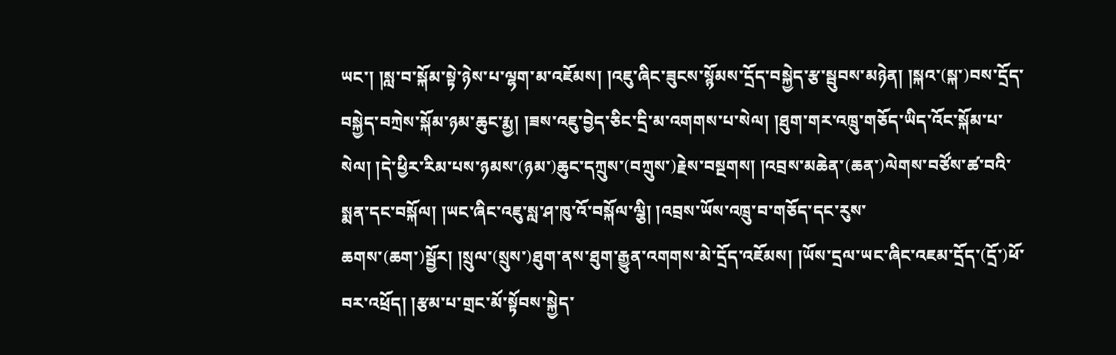ཡང་། །སླ་བ་སྐོམ་སྟེ་ཉེས་པ་ལྷག་མ་འཇོམས། །འཇུ་ཞིང་ཟུངས་སྙོམས་དྲོད་བསྐྱེད་རྩ་སྦུབས་མཉེན། །སྐའ་(སྐ་)བས་དྲོད་བསྐྱེད་བཀྲེས་སྐོམ་ཉམ་ཆུང་རྨྱ། །ཟས་འཇུ་བྱེད་ཅིང་དྲི་མ་འགགས་པ་སེལ། །ཐུག་གར་འཁྲུ་གཅོད་ཡིད་འོང་སྐོམ་པ་སེལ། །དེ་ཕྱིར་རིམ་པས་ཉམས་(ཉམ་)ཆུང་དཀྲུས་(བཀྲུས་)རྗེས་བསྔགས། །འབྲས་མཆེན་(ཆན་)ལེགས་བཙོས་ཚ་བའི་སྨན་དང་བསྐོལ། །ཡང་ཞིང་འཇུ་སླ་ཤ་ཁུ་འོ་བསྐོལ་ལྕི། །འབྲས་ཡོས་འཁྲུ་བ་གཅོད་དང་རུས་ཆགས་(ཆག་)སྦྱོར། །སྲུལ་(སྲུས་)ཐུག་ནས་ཐུག་རྒྱུན་འགགས་མེ་དྲོད་འཇོམས། །ཡོས་དྲལ་ཡང་ཞིང་འཇམ་དྲོད་(དྲོ་)ཕོ་བར་འཕྲོད། །རྩམ་པ་གྲང་མོ་སྟོབས་སྐྱེད་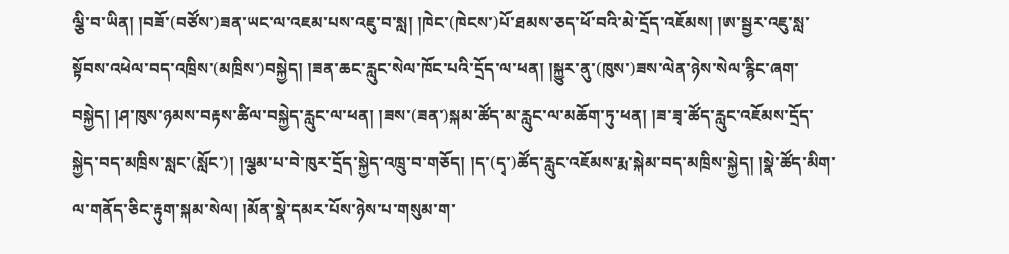ལྕི་བ་ཡིན། །བཟོ་(བཙོས་)ཟན་ཡང་ལ་འཇམ་པས་འཇུ་བ་སླ། །ཁེང་(ཁེངས་)པོ་ཐམས་ཅད་ཕོ་བའི་མེ་དྲོད་འཇོམས། །ཨ་སྦྱར་འཇུ་སླ་སྟོབས་འཕེལ་བད་འཁྲིས་(མཁྲིས་)བསྐྱེད། །ཟན་ཆང་རླུང་སེལ་ཁོང་པའི་དྲོད་ལ་ཕན། །སྐྱུར་ནུ་(ཁུས་)ཟས་ལེན་ཉེས་སེལ་རྙིང་ཞག་བསྐྱེད། །ཤ་ཁུས་ཉམས་བརྟས་ཚིལ་བསྐྱེད་རླུང་ལ་ཕན། །ཟས་(ཟན་)སྐམ་ཚོད་མ་རླུང་ལ་མཆོག་ཏུ་ཕན། །ཟ་ཟྭ་ཚོད་རླུང་འཇོམས་དྲོད་སྐྱེད་བད་མཁྲིས་སླང་(སློང་)། །ལྕམ་པ་བེ་ཁུར་དྲོད་སྐྱེད་འཁྲུ་བ་གཅོད། །ད་(དྭ་)ཚོད་རླུང་འཇོམས་རྨ་སྐེམ་བད་མཁྲིས་སྐྱེད། །སྣེ་ཚོད་མིག་ལ་གནོད་ཅིང་རྟུག་སྐམ་སེལ། །མོན་སྣེ་དམར་པོས་ཉེས་པ་གསུམ་ག་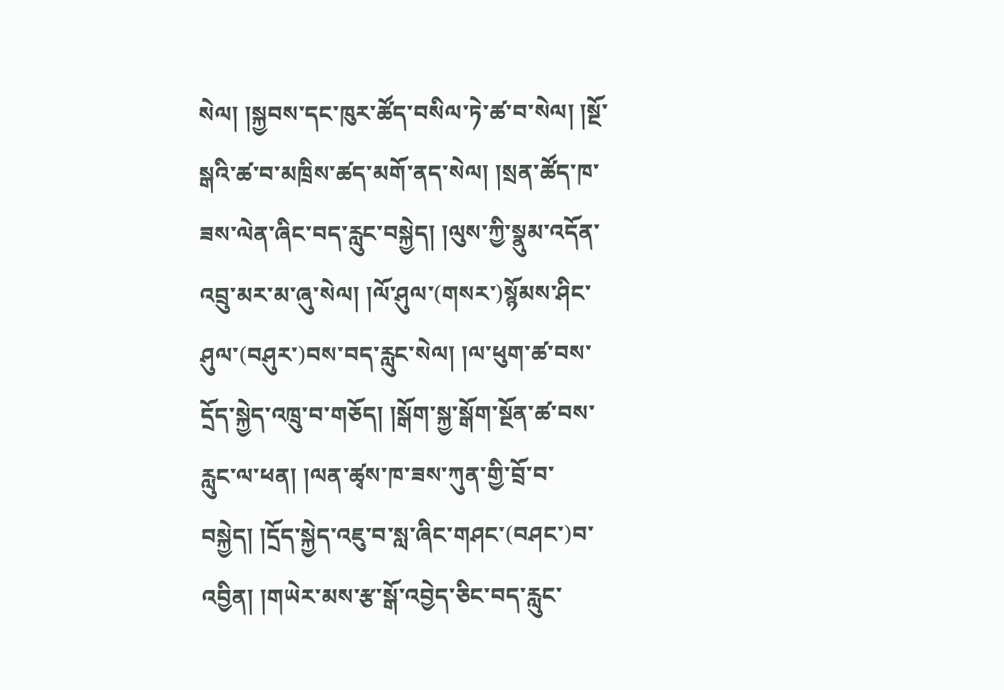སེལ། །སྐྱབས་དང་ཁུར་ཚོད་བསིལ་ཏེ་ཚ་བ་སེལ། །སྔོ་སྒའི་ཚ་བ་མཁྲིས་ཚད་མགོ་ནད་སེལ། །སྲན་ཚོད་ཁ་ཟས་ལེན་ཞིང་བད་རླུང་བསྐྱེད། །ལུས་ཀྱི་སྣུམ་འདོན་འབྲུ་མར་མ་ཞུ་སེལ། །ལོ་ཤུལ་(གསར་)སྙོམས་ཤིང་ཤུལ་(བཤུར་)བས་བད་རླུང་སེལ། །ལ་ཕུག་ཚ་བས་དྲོད་སྐྱེད་འཁྲུ་བ་གཅོད། །སྒོག་སྐྱ་སྒོག་སྔོན་ཚ་བས་རླུང་ལ་ཕན། །ལན་ཚྭས་ཁ་ཟས་ཀུན་གྱི་བྲོ་བ་བསྐྱེད། །དྲོད་སྐྱེད་འཇུ་བ་སླ་ཞིང་གཤང་(བཤང་)བ་འབྱིན། །གཡེར་མས་རྩ་སྒོ་འབྱེད་ཅིང་བད་རླུང་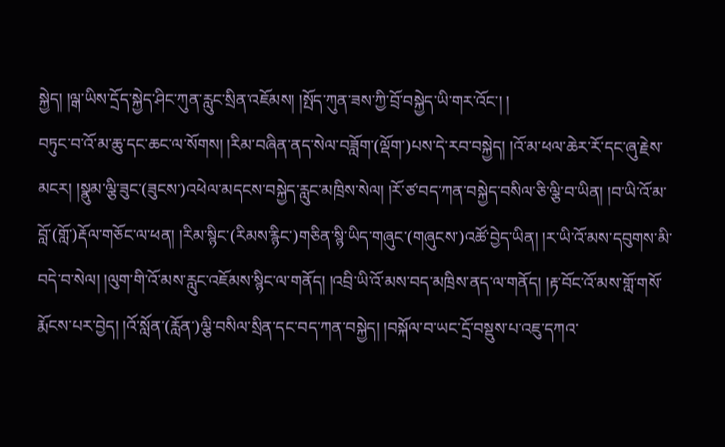སྐྱེད། །ལྒ་ཡིས་དྲོད་སྐྱེད་ཤིང་ཀུན་རླུང་སྲིན་འཇོམས། །སྤོད་ཀུན་ཟས་ཀྱི་བྲོ་བསྐྱེད་ཡི་གར་འོང་། །
བཏུང་བ་འོ་མ་ཆུ་དང་ཆང་ལ་སོགས། །རིམ་བཞིན་ནད་སེལ་བཟློག་(ལྡོག་)པས་དེ་རབ་བསྐྱེད། །འོ་མ་ཕལ་ཆེར་རོ་དང་ཞུ་རྗེས་མངར། །སྣུམ་ལྕི་ཟུང་(ཟུངས་)འཕེལ་མདངས་བསྐྱེད་རླུང་མཁྲིས་སེལ། །རོ་ཙ་བད་ཀན་བསྐྱེད་བསིལ་ཅི་ལྕི་བ་ཡིན། །བ་ཡི་འོ་མ་བློ་(གློ་)རྡོལ་གཅོང་ལ་ཕན། །རིམ་སྙིང་(རིམས་རྙིང་)གཅིན་སྙི་ཡིད་གཞུང་(གཞུངས་)འཚོ་བྱེད་ཡིན། །ར་ཡི་འོ་མས་དབུགས་མི་བདེ་བ་སེལ། །ལུག་གི་འོ་མས་རླུང་འཇོམས་སྙིང་ལ་གནོད། །འབྲི་ཡི་འོ་མས་བད་མཁྲིས་ནད་ལ་གནོད། །རྟ་བོང་འོ་མས་གློ་གསོ་རྨོངས་པར་བྱེད། །འོ་སློན་(རློན་)ལྕི་བསིལ་སྲིན་དང་བད་ཀན་བསྐྱེད། །བསྐོལ་བ་ཡང་དྲོ་བསྡུས་པ་འཇུ་དཀའ་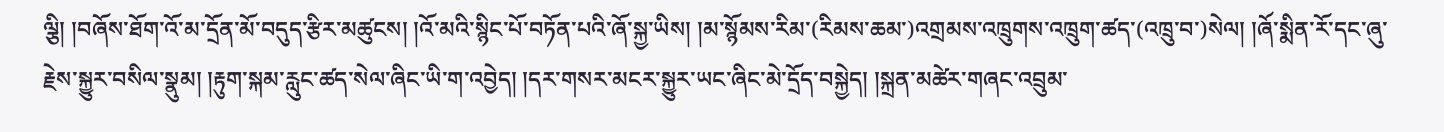ལྕི། །བཞོས་ཐོག་འོ་མ་དྲོན་མོ་བདུད་རྩིར་མཚུངས། །འོ་མའི་སྙིང་པོ་བཏོན་པའི་ཞོ་སྐྱ་ཡིས། །མ་སྙོམས་རིམ་(རིམས་ཆམ་)འགྲམས་འཁྲུགས་འཁྲུག་ཚད་(འཁྲུ་བ་)སེལ། །ཞོ་སྨིན་རོ་དང་ཞུ་རྗེས་སྐྱུར་བསིལ་སྣུམ། །རྟུག་སྐམ་རླུང་ཚད་སེལ་ཞིང་ཡི་ག་འབྱེད། །དར་གསར་མངར་སྐྱུར་ཡང་ཞིང་མེ་དྲོད་བསྐྱེད། །སྐྲན་མཚེར་གཞང་འབྲུམ་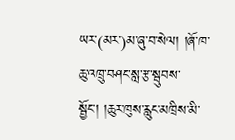ཡར་(མར་)མ་ཞུ་བ་སེལ། །ཞོ་ཁ་ཆུ་འཁྲུ་བཤང་སླ་རྩ་སྦུབས་སྦྱོང་། །ཆུར་ཁུས་རླུང་མཁྲིས་མི་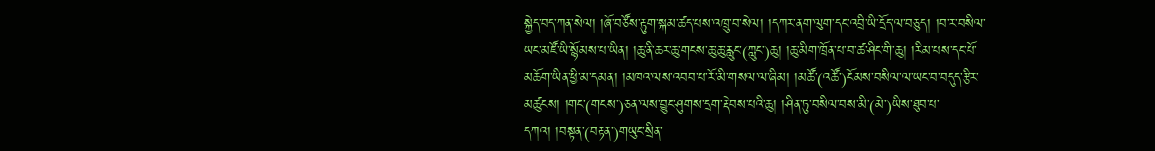སྐྱེད་བད་ཀན་སེལ། །ཞོ་བཙོས་རྟུག་སྐམ་ཚད་པས་འཁྲུ་བ་སེལ། །དཀར་ནག་ལུག་དང་འབྲི་ཡི་དྲོད་ལ་བཅུད། །བ་ར་བསིལ་ཡང་མཛོ་ཡི་སྙོམས་པ་ཡིན། །ཆུ་ནི་ཆར་ཆུ་གངས་ཆུ་ཆུ་རླུང་(ཀླུང་)ཆུ། །ཆུ་མིག་ཁྲོན་པ་བ་ཚ་ཤིང་གི་ཆུ། །རིམ་པས་དང་པོ་མཆོག་ཡིན་ཕྱི་མ་དམན། །མཁའ་ལས་འབབ་པ་རོ་མི་གསལ་ལ་ཞིམ། །མཚོ་(འཚོ་)ངོམས་བསིལ་ལ་ཡང་བ་བདུད་རྩིར་མཚུངས། །གང་(གངས་)ཅན་ལས་བྱུང་ཤུགས་དྲག་རྡེབས་པའི་ཆུ། །ཤིན་ཏུ་བསིལ་བས་མི་(མེ་)ཡིས་ཐུབ་པ་དཀའ། །བསྟན་(བརྟན་)གཡུང་སྲིན་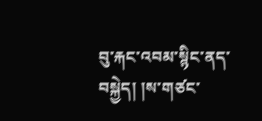བུ་རྐང་འབམ་སྙིང་ནད་བསྐྱེད། །ས་གཙང་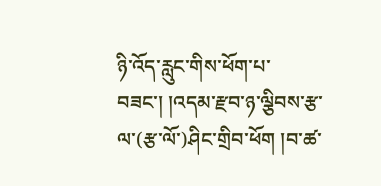ཉི་འོད་རླུང་གིས་ཕོག་པ་བཟང་། །འདམ་རྫབ་ཉ་ལྕིབས་རྩ་ལ་(རྩ་ལོ་)ཤིང་གྲིབ་ཕོག །བ་ཚ་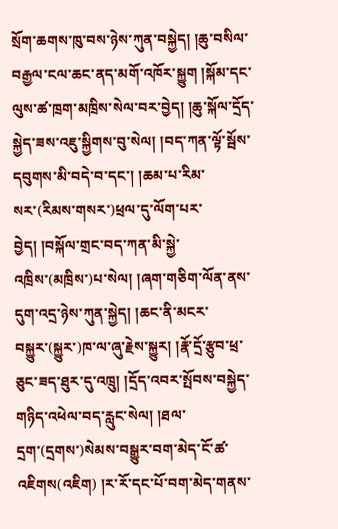སྲོག་ཆགས་ཁུ་བས་ཉེས་ཀུན་བསྐྱེད། །ཆུ་བསིལ་བརྒྱལ་ངལ་ཆང་ནད་མགོ་འཁོར་སྐྱུག །སྐོམ་དང་ལུས་ཚ་ཁྲག་མཁྲིས་སེལ་བར་བྱེད། །ཆུ་སྐོལ་དྲོད་སྐྱེད་ཟས་འཇུ་སྐྱིགས་བུ་སེལ། །བད་ཀན་ལྟོ་སྦོས་དབུགས་མི་བདེ་བ་དང་། །ཆམ་པ་རིམ་སར་(རིམས་གསར་)ཕྲལ་དུ་ལོག་པར་བྱེད། །བསྐོལ་གྲང་བད་ཀན་མི་སྐྱེ་འཁྲིས་(མཁྲིས་)པ་སེལ། །ཞག་གཅིག་ལོན་ནས་དུག་འདྲ་ཉེས་ཀུན་སྐྱེད། །ཆང་ནི་མངར་བསྐྱུར་(སྐྱུར་)ཁ་ལ་ཞུ་རྗེས་སྐྱུར། །རྣོ་དྲོ་རྩུབ་ཕྲ་ཅུང་ཟད་ཐུར་དུ་འཁྲུ། །དྲོད་འབར་སྤོབས་བསྐྱེད་གཉིད་འཕེལ་བད་རླུང་སེལ། །ཐལ་དྲག་(དྲགས་)སེམས་བསྒྱུར་བག་མེད་ངོ་ཚ་འཇིགས(འཇིག) །ར་རོ་དང་པོ་བག་མེད་གནས་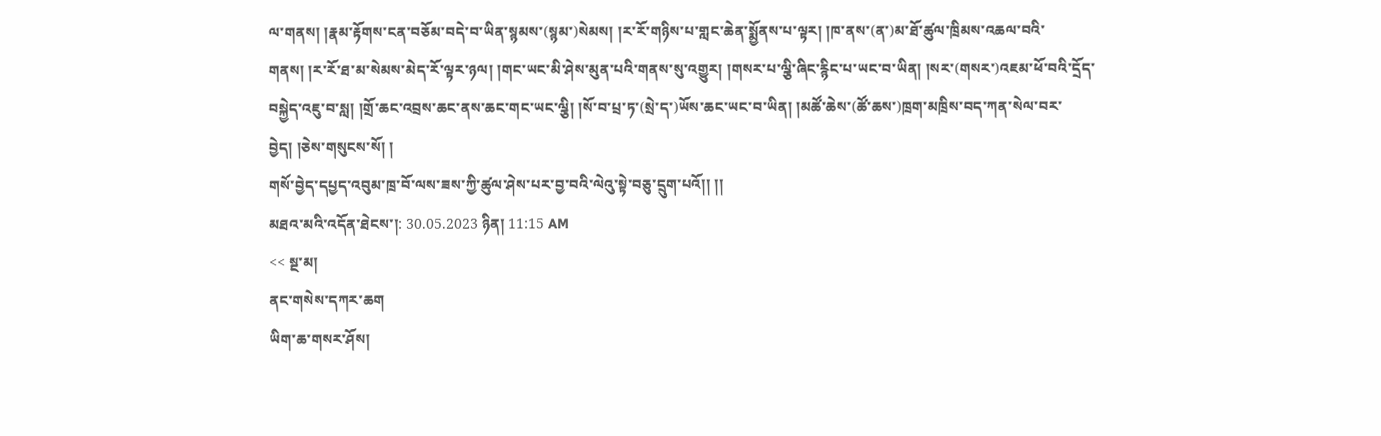ལ་གནས། །རྣམ་རྟོགས་ངན་བཅོམ་བདེ་བ་ཡིན་སྙམས་(སྙམ་)སེམས། །ར་རོ་གཉིས་པ་གླང་ཆེན་སྨྱོནས་པ་ལྟར། །ཁ་ནས་(ན་)མ་ཐོ་ཚུལ་ཁྲིམས་འཆལ་བའི་གནས། །ར་རོ་ཐ་མ་སེམས་མེད་རོ་ལྟར་ཉལ། །གང་ཡང་མི་ཤེས་མུན་པའི་གནས་སུ་འགྱུར། །གསར་པ་ལྕི་ཞིང་རྙིང་པ་ཡང་བ་ཡིན། །སར་(གསར་)འཇམ་ཕོ་བའི་དྲོད་བསྐྱེད་འཇུ་བ་སླ། །གྲོ་ཆང་འབྲས་ཆང་ནས་ཆང་གང་ཡང་ལྕི། །སོ་བ་པྲ་ཏ་(སྲེ་ད་)ཡོས་ཆང་ཡང་བ་ཡིན། །མཚོ་ཆེས་(ཚོ་ཆས་)ཁྲག་མཁྲིས་བད་ཀན་སེལ་བར་བྱེད། །ཅེས་གསུངས་སོ། །
གསོ་བྱེད་དཔྱད་འབུམ་ཁྲ་བོ་ལས་ཟས་ཀྱི་ཚུལ་ཤེས་པར་བྱ་བའི་ལེའུ་སྟེ་བཅུ་དྲུག་པའོ།། །།
མཐའ་མའི་འདོན་ཐེངས་།: 30.05.2023 ཉིན། 11:15 AM
<< སྔ་མ།
ནང་གསེས་དཀར་ཆག
ཡིག་ཆ་གསར་ཤོས།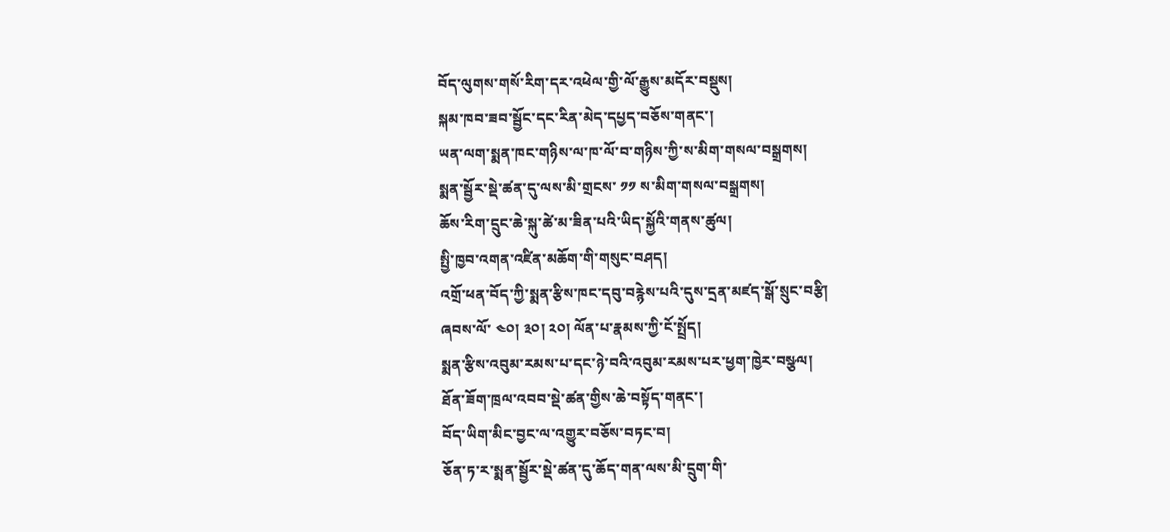བོད་ལུགས་གསོ་རིག་དར་འཕེལ་གྱི་ལོ་རྒྱུས་མདོར་བསྡུས།
སྐམ་ཁབ་ཟབ་སྦྱོང་དང་རིན་མེད་དཔྱད་བཅོས་གནང་།
ཡན་ལག་སྨན་ཁང་གཉིས་ལ་ཁ་ལོ་བ་གཉིས་ཀྱི་ས་མིག་གསལ་བསྒྲགས།
སྨན་སྦྱོར་སྡེ་ཚན་དུ་ལས་མི་གྲངས་ ༡༡ ས་མིག་གསལ་བསྒྲགས།
ཆོས་རིག་དྲུང་ཆེ་སྐུ་ཚེ་མ་ཟིན་པའི་ཡིད་སྐྱོའི་གནས་ཚུལ།
སྤྱི་ཁྱབ་འགན་འཛིན་མཆོག་གི་གསུང་བཤད།
འགྲོ་ཕན་བོད་ཀྱི་སྨན་རྩིས་ཁང་དབུ་བརྙེས་པའི་དུས་དྲན་མཛད་སྒོ་སྲུང་བརྩི།
ཞབས་ལོ་ ༤༠། ༣༠། ༢༠། ལོན་པ་རྣམས་ཀྱི་ངོ་སྤྲོད།
སྨན་རྩིས་འབུམ་རམས་པ་དང་ཉེ་བའི་འབུམ་རམས་པར་ཕྱག་ཁྱེར་བསྩལ།
ཐོན་ཟོག་ཁྲལ་འབབ་སྡེ་ཚན་གྱིས་ཆེ་བསྟོད་གནང་།
བོད་ཡིག་མིང་བྱང་ལ་འགྱུར་བཅོས་བཏང་བ།
ཅོན་ཏ་ར་སྨན་སྦྱོར་སྡེ་ཚན་དུ་ཆོད་གན་ལས་མི་དྲུག་གི་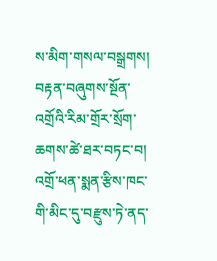ས་མིག་གསལ་བསྒྲགས།
བརྟན་བཞུགས་སྔོན་འགྲོའི་རིམ་གྲོར་སྲོག་ཆགས་ཚེ་ཐར་བཏང་བ།
འགྲོ་ཕན་སྨན་རྩིས་ཁང་གི་མིང་དུ་བརྫུས་ཏེ་ནད་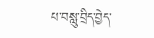པ་བསླུ་བྲིད་བྱེད་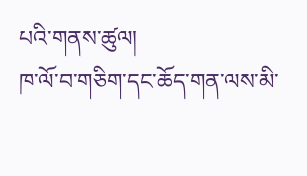པའི་གནས་ཚུལ།
ཁ་ལོ་བ་གཅིག་དང་ཆོད་གན་ལས་མི་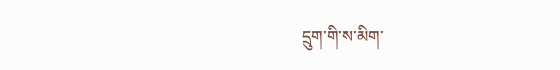དྲུག་གི་ས་མིག་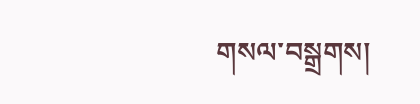གསལ་བསྒྲགས།